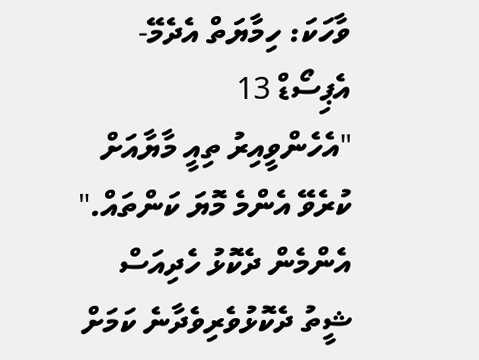ވާހަކަ: ހިމާޔަތް އެދެމޭ- އެޕިސޯޑް 13
"އެހެންވީއިރު ތިއީ މާޔާއަށް ކުރެވޭ އެންމެ މޮޔަ ކަންތައް." އެންމެން ދެކޮޅު ހެދިއަސް ޝީތު ދެކޮޅުވެރިވެދާނެ ކަމަށް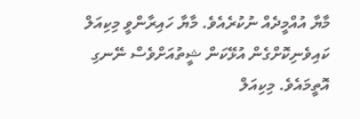މާޔާ އުއްމީދެއް ނުކުރެއެވެ. މާޔާ ހައިރާންވީ މިކިއަލް ކައިވެނިކޮށްގެން އުޅޭކަން ޝީތުއަށްވެސް ނޭނގި އޮތީމައެވެ. މިކިއަލް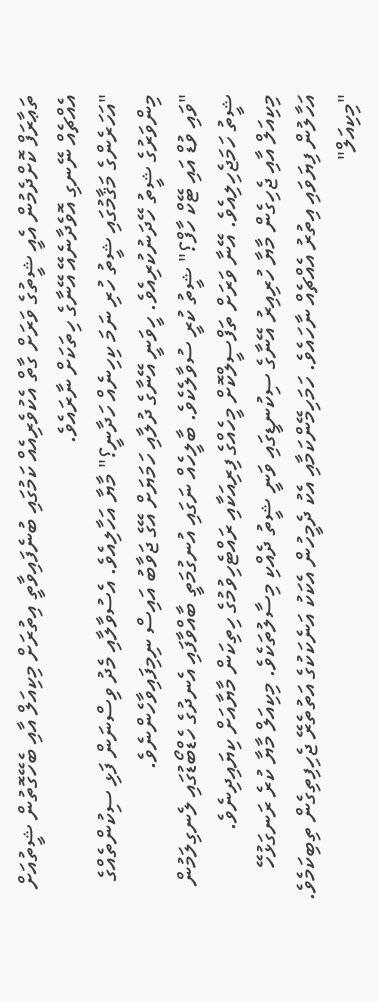ތަޢާރަފް ކޮށްދެމުން އެއީ ޝީތުގެ ވަރަށް ގާތް އެކުވެރިއެއް ކަމުގައި ބުނެފައިވާތީ އިތުރަށް މިކިއަލް އާއި ބެހޭގޮތުން ޝީތުއަށް އެއްޗެއް ނޭނގި އޮވެދާނެއޭ އޭނާގެ ހިތަކަށް ނާރައެވެ.
"އަހަރެންގެ މަޤާމުގައި ޝީތު ހުރި ނަމަ ކިހިނެއް ހަދާނީ؟" މާޔާ އަހާލިއެވެ. އެސުވާލާއި މެދު ވިސްނަން ފަޅި ސިކުންތެއްގެ މިންވަރުގެ ޝީތު ހޭދަނުކުރިއެވެ. ހީވަނީ އޭނާގެ ދުލާއި ހަމަޔަށް އޭގެ ޖަވާބު އައިސް ނިމިފައިވާހެންނެވެ.
"ވައި ވުޑް އައި ޓޭކް ހާފް؟" ޝީތު ކުރީ ސުވާލެކެވެ. ބާލީހެއް ނަގައި އުނގުމަތީ ބާއްވާފައި އެނދުގެ ހެޑްބޯޑުގައި ލެނގިލަމުން ޝީތު ހަމަޖެހިލިއެވެ. އޭނާ ވަރަށް ތަފްސީލްކޮށް މީހެއްގެ ފިރިއަކާއި ރައްޓެހިވުމުގެ ހިތިކަން މާޔާއަށް ކިޔައިދިނެވެ.
މިކިއަލް އާއި ޖެހިގެން މާޔާ ހުރިއިރު އޭނާގެ ސިކުނޑީގައި ވަނީ ޝީތު ދެއްކި މިސާލުތަކެވެ. މިކިއަލް މާޔާ ކުރެ ރަނގަޅުހޭ އަހާލުން ފިޔަވައި އިތުރު އެއްޗެއް ނާހައެވެ. ހަމަހިމޭންކަމާއި އެކު ދެމީހުން އެކަކު އަނެކަކުގެ އަތުތެރޭ ޖެހިފިތިގެން ތިބިކަމެވެ.
"މިކިއަލް"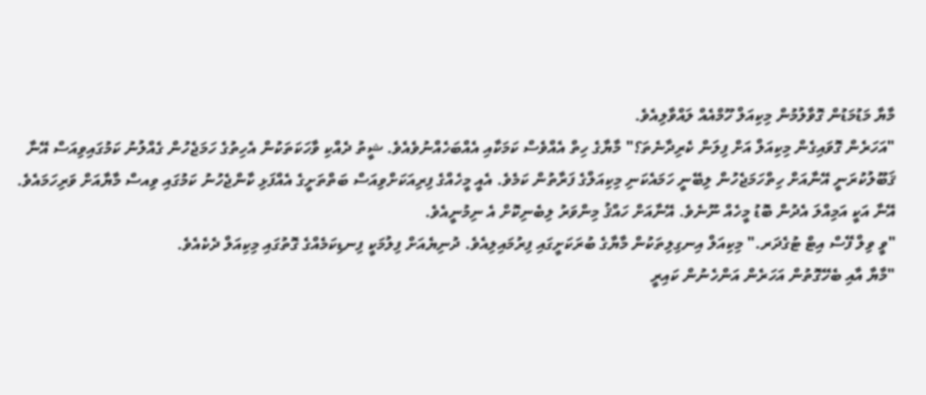މާޔާ މަޑުމަޑުން ގޮވާލުމުން މިކިއަލް ހޫމްއެއް ލައްވާލިއެވެ.
"އަހަރެން ގޮވައިގެން މިކިއަލް އަށް ފިލަން ކެރިދާނެތަ؟" މާޔާގެ ހިތް އެއްވެސް ކަމަކާއި އެއްބަހެއްނުވެއެވެ. ޝީތު ދެއްކި ވާހަކަތަކުން އެހިތުގެ ހަމަޖެހުން ގެއްލުނު ކަމުގައިވިއަސް އޭނާ ޤަބޫލުކުރަނީ އޭނާއަށް ހިތްހަމަޖެހުން ލިބޭނީ ހަމައެކަނި މިކިއަލްގެ ފަރާތުން ކަމެވެ. އެއީ މީހެއްގެ ފިރިއަކަށްވިއަސް ބަތްތަށީގެ އެއްފަޅި ކާންޖެހުނު ކަމުގައި ވިއސް މާޔާއަށް ވަރިހަމައެވެ. އޭނާ އަކީ އަމިއްލަ އެދުން ބޮޑު މީހެއް ނޫނެވެ. އޭނާއަށް ހައްޤު މިންވަރު ލިބެނިކޮށް އެ ނިމުނީއެވެ.
"ވީ ވިލް ފޭސް އިޓް ޓުގެދަރ." މިކިއަލް އިނގިލިތަކުން މާޔާގެ ބުރަކަށީގައި ފިރުމައިލިއެވެ. ދުނިޔެއަށް ފިލުމަކީ ފިނޑިކަމެއްގެ ގޮތުގައި މިކިއަލް ދެކެއެވެ.
"މާޔާ އާއި ބެހޭގޮތުން އަހަރެން އަންހެނުން ކައިރީ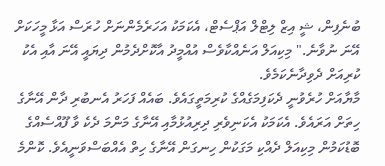ބުނެފިން، ޝީ އިޒް ލިޓްލް އަޕްސެޓް، އެކަމަކު އަހަރެމެންނަށް ހުރަސް އަޅާ މީހަކަށް އޭނަ ނުވާނެ." މިކިއަލް އަނެއްކާވެސް އުއްމީދު އާކޮށްދެމުން ދިޔައީ އޭނަ އާއި އެކު ކުރިއަށް ދެވިދާނެކަމެވެ.
މާޔާއަށް ހުރެވުނީ ދެކަފިމަގެއްގެ ކުރިމަތީގައެވެ. ބައެއް ފަހަރު އެނބުރި ދާން އޭނާގެ ހިތަށް އަރައެވެ. އެކަމަކު އެކަނިވެރި ދިރިއުޅުމާއި އޭނާގެ މަންމަ ދެކެ ވާ ފޫއްސެއްގެ ބޮޑުކަމުން މިކިއަލް ދެއްކި މަގަކުން ހިނގަން އޭނާގެ ހިތް އެއްބަސްވަނީއެވެ. ކޮންމެ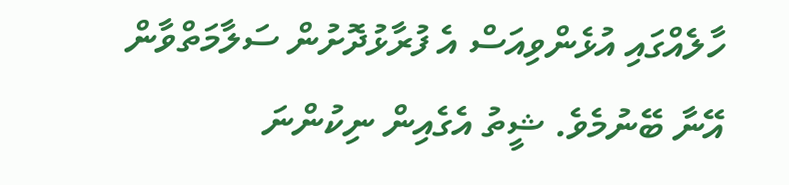ހާލެއްގައި އުޅެންވިއަސް އެ ފުރާޅުދޮށުން ސަލާމަތްވާން އޭނާ ބޭނުމެވެ. ޝީތު އެގެއިން ނިކުންނަ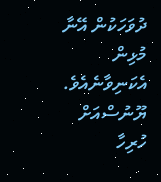ދުވަހަކުން އޭނާ މުޅިން އެކަނިވާނެއެވެ. ޔޫނުސްއަށް ހުރިހާ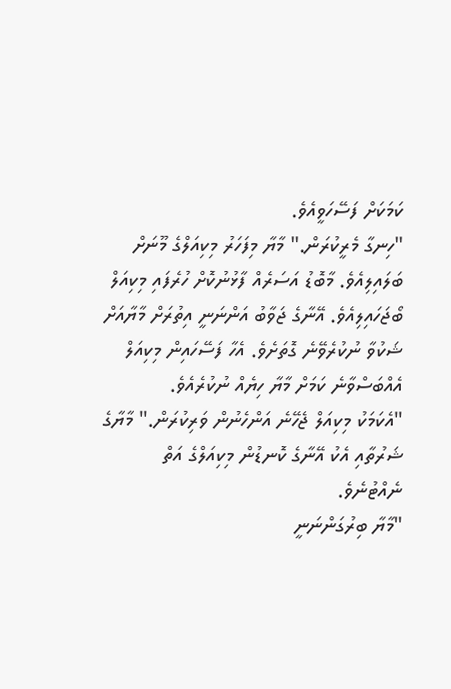ކަމަކަށް ފަސޭހަވީއެވެ.
"ހިނގާ މެރީކުރަން." މާޔާ މިފަހަރު މިކިއަލްގެ މޫނަށް ބަލައިލިއެވެ. މާބޮޑު އަސަރެއް ފާޅުނުކޮށް ހުރެފައި މިކިއަލް ބޯޖަހައިލިއެވެ. އޭނާގެ ޖަވާބު އަންނަނީ އިތުރަށް މާޔާއަށް ޝަކުވާ ނުކުރެވޭނެ ގޮތަށެވެ. އެހާ ފަސޭހައިން މިކިއަލް އެއްބަސްވާނެ ކަމަށް މާޔާ ހިޔެއް ނުކުރެއެވެ.
"އެކަމަކު މިކިއަލް ޖެހޭނެ އަންހެނުން ވަރިކުރަން." މާޔާގެ ޝަރުތާއި އެކު އޭނާގެ ކޮނޑުން މިކިއަލްގެ އަތް ނެއްޓުނެވެ.
"މާޔާ ބިރުގަންނަނީ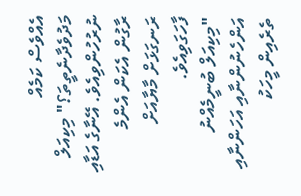އެއްވެސް ކަމެއް މަދުވެދާނެތީތަ؟" މިކިއަލް ނުރުހުންވިއެވެ. އޭނާގެ އަޑާއި ރާގުން އެކަން އެންމެ ރަނގަޅަށް މާޔާއަށް ފާހަގަވިއެވެ.
"މިކިއަލް ބުނީމެއްނު އަންހެނުންނާއި އަހަންނާއި ތެރެއިން މީހަކު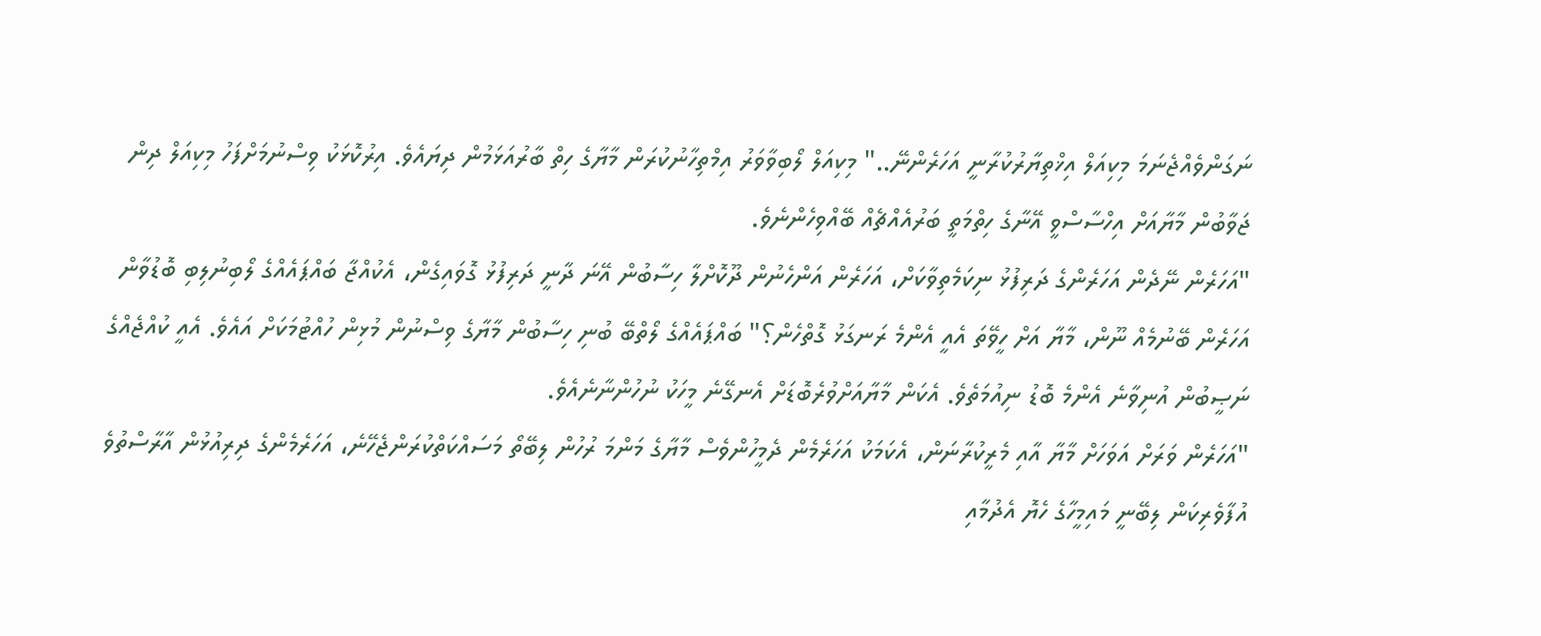ނަގަންވެއްޖެނަމަ މިކިއަލް އިޚްތިޔާރުކުރާނީ އަހަރެންނޭ.." މިކިއަލް ލޯބިވާވަރު އިމްތިހާނުކުރަން މާޔާގެ ހިތް ބާރުއަޅަމުން ދިޔައެވެ. އިރުކޮޅަކު ވިސްނުމަށްފަހު މިކިއަލް ދިން ޖަވާބުން މާޔާއަށް އިހްސާސްވީ އޭނާގެ ހިތްމަތީ ބަރުއެއްޗެއް ބޭއްވިހެންނެވެ.
"އަހަރެން ނޭދެން އަހަރެންގެ ދަރިފުޅު ނިކަމެތިވާކަށް، އަހަރެން އަންހެނުން ދޫކޮށްލާ ހިސާބުން އޭނަ ދާނީ ދަރިފުޅު ގޮވައިގެން، އެކުއްޖާ ބައްޕައެއްގެ ލޯބިނުލިބި ބޮޑުވާން އަހަރެން ބޭނުމެއް ނޫން، މާޔާ އަށް ހީވޭތަ އެއީ އެންމެ ރަނގަޅު ގޮތްހެން؟" ބައްޕައެއްގެ ލޯތްބޭ ބުނި ހިސާބުން މާޔާގެ ވިސްނުން މުޅިން ހުއްޓުމަކަށް އައެވެ. އެއީ ކުއްޖެއްގެ ނަޞީބުން އުނިވާނެ އެންމެ ބޮޑު ނިއުމަތެވެ. އެކަން މާޔާއަށްވުރެބޮޑަށް އެނގޭނެ މީހަކު ނުހުންނާނެއެވެ.
"އަހަރެން ވަރަށް އަވަހަށް މާޔާ އާއި މެރީކުރާނަން، އެކަމަކު އަހަރެމެން ދެމީހުންވެސް މާޔާގެ މަންމަ ރުހުން ލިބޭތޯ މަސައްކަތްކުރަންޖެހޭނެ، އަހަރެމެންގެ ދިރިއުޅުން އާރާސްތުވެ އުފާވެރިކަން ލިބޭނީ މައިމީހާގެ ހެޔޮ އެދުމާއި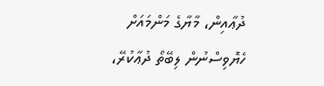ދުޢާއިން، މާޔާގެ މަންމައަށް ހެޔޮވިސްނުން ލިބޭތޯ ދުޢާކުރޭ،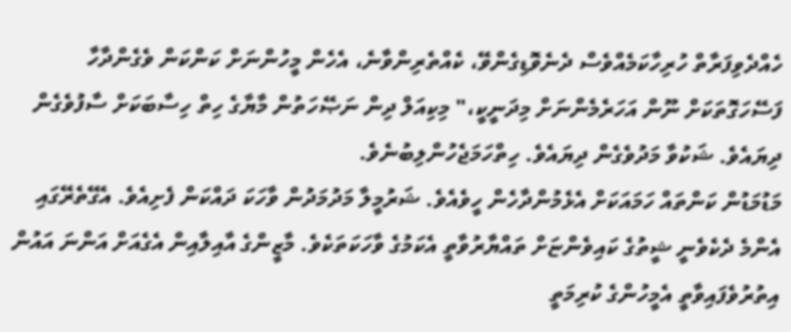ހެއްދެވިފަރާތް ހުރިހާކަމެއްވެސް ދެނެވޮޑިގެންވޭ، ކެއްތެރިންވާނެ، އެހެން މީހުންނަށް ކަންކަން ވެގެންދާހާ ފަސޭހަގޮތަކަށް ނޫން އަހަރެމެންނަށް މިދަނީކީ،" މިކިއަލް ދިން ނަޞޭހަތުން މާޔާގެ ހިތް ހިސާބަކަށް ސާފުވެގެން ދިޔައެވެ. ޝަކުވާ މަދުވެގެން ދިޔައެވެ. ހިތްހަމަޖެހުންލިބުނެވެ.
މަޑުމަޑުން ކަންތައް ހަމައަކަށް އެޅެމުންދާހެން ހީވެއެވެ. ޝަރުމީލާ މަދުމަދުން ވާހަކަ ދައްކަން ފެށިއެވެ. އެގޭތެރޭގައި އެންމެ ދެކެވެނީ ޝީތުގެ ކައިވެންޏަށް ތައްޔާރުވާތީ އެކަމުގެ ވާހަކަތަކެވެ. މާޒީންގެ އާއިލާއިން އެގެއަށް އަންނަ އައުން އިތުރުވެފައިވާތީ އެމީހުންގެ ކުރިމަތީ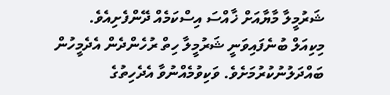ޝަރުމީލާ މާޔާއަށް ޚާއްސަ އިސްކަމެއް ދޭންފެށިއެވެ.
މިކިއަލް ބުނެފައިވަނީ ޝަރުމީލާ ހިތް ރުހެންދެން އެދެމީހުން ބައްދަލުނުކުރުމަށެވެ. ވަކިވުމެއްނުވާ އެދެހިތުގެ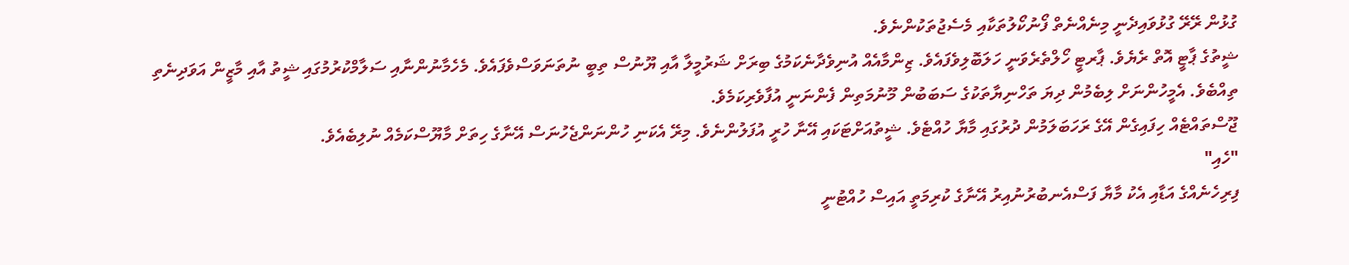ގުޅުން ރޭރޭ ގުޅުވައިދެނީ މިނެއްނެތް ފޯނުކޯލުތަކާއި މެސެޖުތަކުންނެވެ.
ޝީތުގެ ޕާޓީ އޮތް ރެޔެވެ. ޕާރޓީ ހޯލްތެރެވަނީ ހަލަބޮލިވެފައެވެ. ޒިންމާއެއް އުނިވެދާނެކަމުގެ ބިރަށް ޝަރުމީލާ އާއި ޔޫނުސް ތިބީ ނުތަނަވަސްވެފައެވެ. މެހެމާނުންނާއި ސަލާމްކުރުމުގައި ޝީތު އާއި މާޒީން އަވަދިނެތި ތިއްބެވެ. އެމީހުންނަށް ލިބެމުން ދިޔަ ތަހްނިޔާތަކުގެ ސަބަބުން މޫނުމަތިން ފެންނަނީ އުފާވެރިކަމެވެ.
ޖޫސްތައްޓެއް ހިފައިގެން އޭގެ ރަހަބަލަމުން ދުރުގައި މާޔާ ހުއްޓެވެ. ޝީތުއަށްޓަކައި އޭނާ ހުރީ އުފަލުންނެވެ. މިރޭ އެކަނި ހުންނަންޖެހުނަސް އޭނާގެ ހިތަށް މާޔޫސްކަމެއް ނުލިބެއެވެ.
"ހެއި"
ފިރިހެނެއްގެ އަޑާއި އެކު މާޔާ ފަސްއެނބުރުނުއިރު އޭނާގެ ކުރިމަތީ އައިސް ހުއްޓުނީ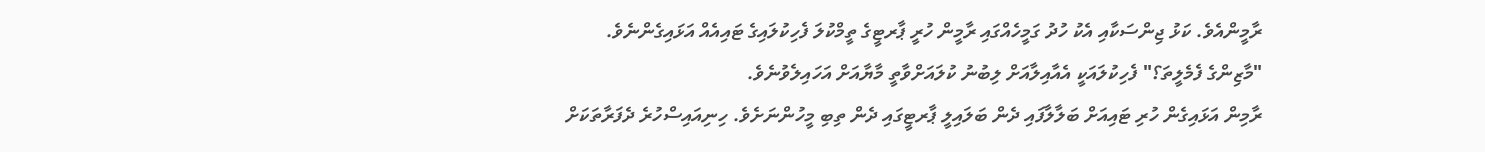ރާމީންއެވެ. ކަޅު ޖިންސަކާއި އެކު ހުދު ގަމީހެއްގައި ރާމީން ހުރީ ޕާރޓީގެ ތީމްކުލަ ފެހިކުލައިގެ ޓައިއެއް އަޅައިގެންނެވެ.
"މާޒިންގެ ފެމެލީތަ؟" ފެހިކުލައަކީ އެއާއިލާއަށް ލިބުނު ކުލައަށްވާތީ މާޔާއަށް އަހައިލެވުނެވެ.
ރާމިން އަޅައިގެން ހުރި ޓައިއަށް ބަލާލާފައި ދެން ބަލައިލީ ޕާރޓީގައި ދެން ތިބި މީހުންނަށެވެ. ހިނިއައިސްހުރެ ދެފަރާތަކަށް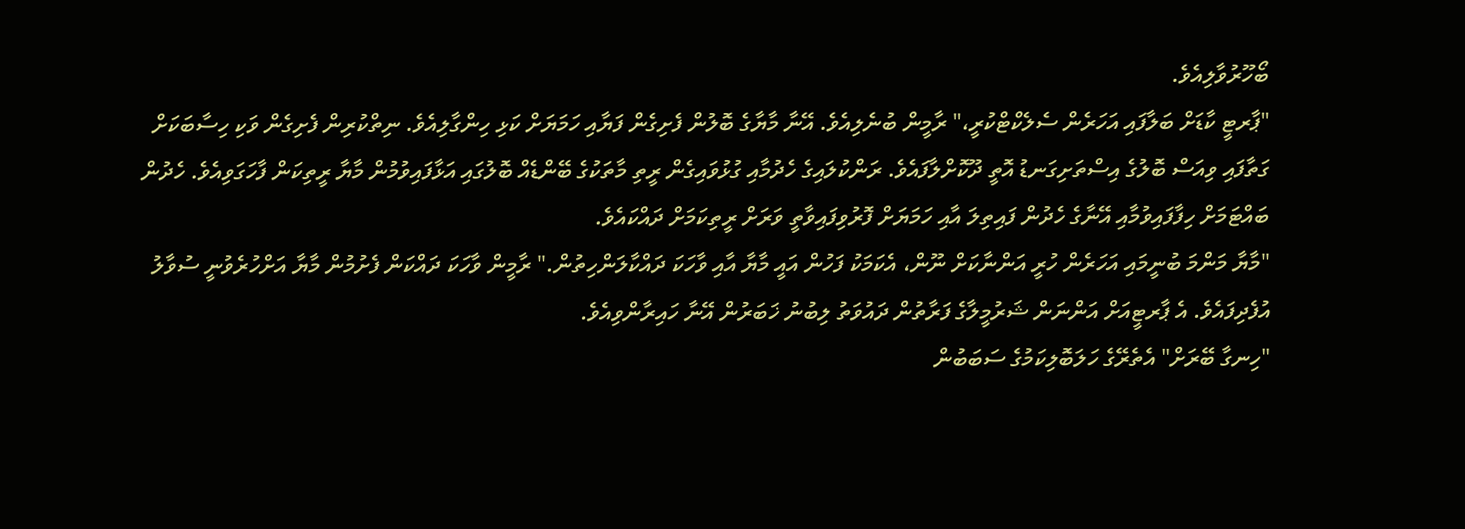ބޯހޫރުވާލިއެވެ.
"ޕާރޓީ ކާޑަށް ބަލާފައި އަހަރެން ސެލެކްޓްކުރީ،" ރާމީން ބުނެލިއެވެ. އޭނާ މާޔާގެ ބޮލުން ފެށިގެން ފަޔާއި ހަމަޔަށް ކަޅި ހިންގާލިއެވެ. ނިތްކުރިން ފެށިގެން ވަކި ހިސާބަކަށް ގަތާފައި ވިއަސް ބޮލުގެ އިސްތަށިގަނޑު އޮތީ ދޫކޮށްލާފައެވެ. ރަންކުލައިގެ ހެދުމާއި ގުޅުވައިގެން ރީތި މާތަކުގެ ބޭންޑެއް ބޮލުގައި އަޅާފައިވުމުން މާޔާ ރީތިކަން ފާހަގަވިއެވެ. ހެދުން ބައްޓަމަށް ހިފާފައިވުމާއި އޭނާގެ ހެދުން ފައިތިލަ އާއި ހަމަޔަށް ފޮރުވިފައިވާތީ ވަރަށް ރީތިކަމަށް ދައްކައެވެ.
"މާޔާ މަންމަ ބުނީމައި އަހަރެން ހުރީ އަންނާކަށް ނޫން، އެކަމަކު ފަހުން އައީ މާޔާ އާއި ވާހަކަ ދައްކާލަންހިތުން." ރާމީން ވާހަކަ ދައްކަން ފެށުމުން މާޔާ އަށްހުރެވުނީ ސުވާލު އުފެދިފައެވެ. އެ ޕާރޓީއަށް އަންނަން ޝަރުމީލާގެ ފަރާތުން ދައުވަތު ލިބުނު ޚަބަރުން އޭނާ ހައިރާންވިއެވެ.
"ހިނގާ ބޭރަށް" އެތެރޭގެ ހަލަބޮލިކަމުގެ ސަބަބުން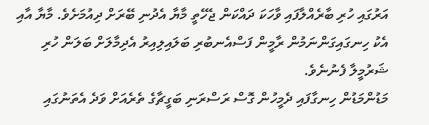އަރުގައި ހުރި ބާރެއްލާފައި ވާހަކަ ދައްކަން ޖެހޭތީ މާޔާ އެދުނި ބޭރަށް ދިއުމަށެވެ. މާޔާ އާއި އެކު ހިނގައިގަންނަމުން ރާމީން ފަސްއެނބުރި ބަލައިލިއިރު އެދިމާލަށް ބަލަން ހުރި ޝަރުމީލާ ފެނުނެވެ.
މަޑުންމަޑުން ހިނގާފައި ދެމީހުން ގޮސް ރަސްރަނި ބަގީޗާގެ ތެރެއަށް ވަދެ އެތަނުގައި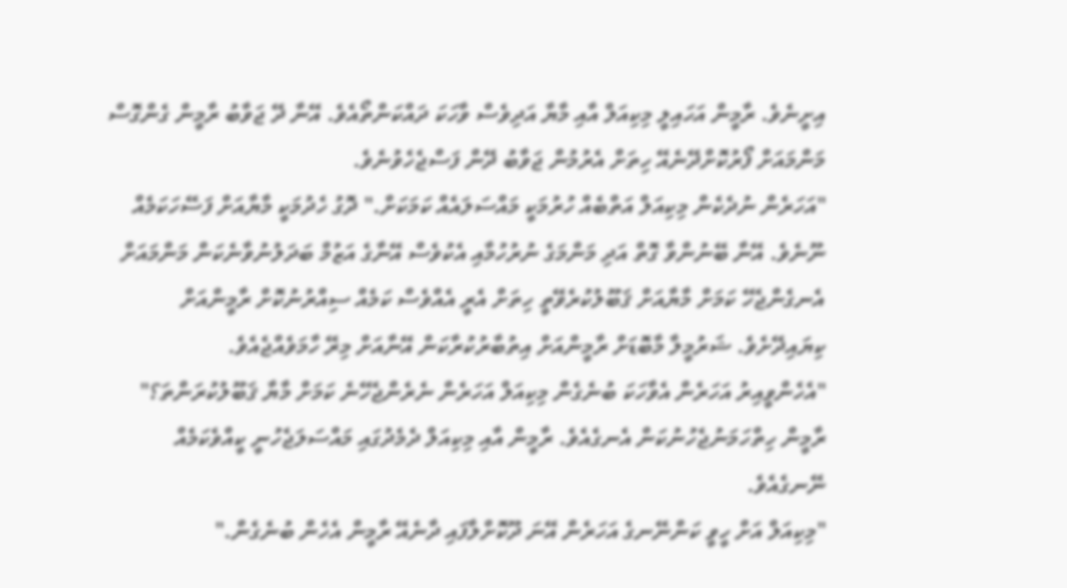އިށީނެވެ. ރާމީން އަހައިލީ މިކިއަލް އާއި މާޔާ އަދިވެސް ވާހަކަ ދައްކަންތޯއެވެ. އޭނާ ދޭ ޖަވާބު ރާމީން ގެންގޮސް މަންމައަށް ފޯރުކޮށްދޭނެއޭ ހިތަށް އެރުމުން ޖަވާބު ދޭން ފަސްޖެހެވުނެވެ.
"އަހަރެން ނުދެކެން މިކިއަލް އަތްބެއް ހުރުމަކީ މައްސަލައެއް ކަމަކަށް." ދޮގު ހެދުމަކީ މާޔާއަށް ފަސޭހަކަމެއް ނޫނެވެ. އޭނާ ބޭނުންވާ ގޮތް އަދި މަންމަގެ ނުރުހުމާއި އެކުވެސް އޭނާގެ އަޒުމް ބަދަލުނުވާނެކަން މަންމައަށް އެނގެންޖެހޭ ކަމަށް މާޔާއަށް ޤަބޫލުކުރެވޭތީ ހިތަށް އެރީ އެއްވެސް ކަމެއް ސިއްރުނުކޮށް ރާމީންއަށް ކިޔައިދޭށެވެ. ޝަރުމީލާ މާބޮޑަށް ރާމީންއަށް އިތުބާރުކުރާކަން އޭނާއަށް މިރޭ ހާމަވެއްޖެއެވެ.
"އެހެންވީއިރު އަހަރެން އެވާހަކަ ބުނެގެން މިކިއަލް އަހަރެން ނެރެންޖެހޭނެ ކަމަށް މާޔާ ޤަބޫލުކުރަންތަ؟" ރާމީން ހިތްހަމަނުޖެހުނުކަން އެނގެއެވެ. ރާމީން އާއި މިކިއަލް ދެމެދުގައި މައްސަލަޖެހުނީ ކީއްވެކަމެއް ނޭނގެއެވެ.
"މިކިއަލް އަށް ހީވީ ކަންނޭނގެ އަހަރެން އޭނަ ދޫކޮށްލާފައި ދާނެއޭ ރާމީން އެހެން ބުނެގެން."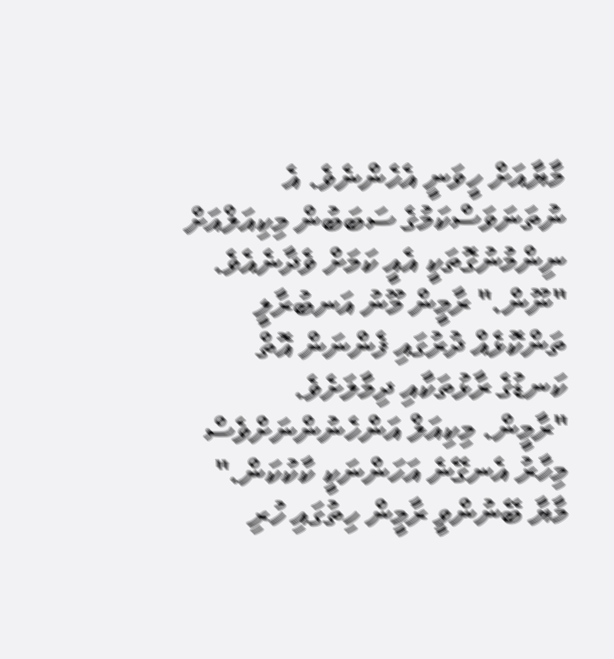މާޔާއަށް ހީވަނީ އެހެންނެވެ. އެ ނުތަނަވަސްކަމުގެ ސަބަބުން މިކިއަލްއަށް ނިންމުނުގޮތަކީ އެއީ ކަމަށް ވެދާނެއެވެ.
"ނޫން." ރާމީން މޫނު އަނބުރާލީ ތަންކޮޅެއް ދުރުގައި ފެންނަން އޮތް ކަނޑުގެ ރާޅުތަކާއި ދިމާލަށެވެ.
"ރާމީން. މިކިއަލް އަންހެނުންނަށްވެސް މިހާރު އެނގޭނެ އަހަންނަކީ ކާކުކަން." މާޔާ ބޭނުންވީ ރާމީން ހިތުގައި ހުރި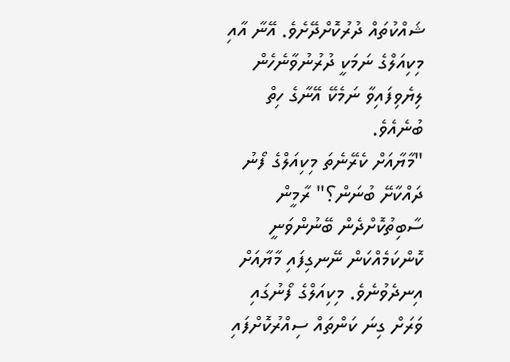ޝައްކުތައް ދުރުކޮށްދޭށެވެ. އޭނާ އާއި މިކިއަލްގެ ނަމަކީ ދުރުނުވާނެހެން ލިޔެވިފައިވާ ނަމެކޭ އޭނާގެ ހިތް ބުނެއެވެ.
"މާޔާއަށް ކެރޭނެތަ މިކިއަލްގެ ފޯނު ދައްކާށޭ ބުނަން؟" ރާމީން ސާބިތުކޮށްދެން ބޭނުންވަނީ ކޮންކަމެއްކަން ނޭނގިފައި މާޔާއަށް އިނދެވުނެވެ. މިކިއަލްގެ ފޯނުގައި ވަރަށް ގިނަ ކަންތައް ސިއްރުކޮށްފައި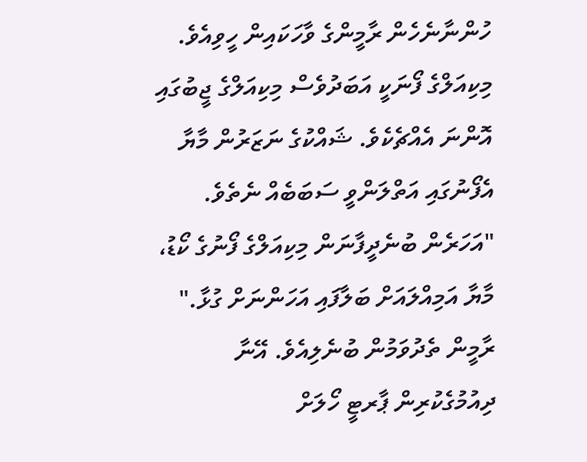ހުންނާނެހެން ރާމީންގެ ވާހަކައިން ހީވިއެވެ.
މިކިއަލްގެ ފޯނަކީ އަބަދުވެސް މިކިއަލްގެ ޖީބުގައި އޮންނަ އެއްޗެކެވެ. ޝައްކުގެ ނަޒަރުން މާޔާ އެފޯނުގައި އަތްލަންވީ ސަބަބެއް ނެތެވެ.
"އަހަރެން ބުނެދީފާނަން މިކިއަލްގެ ފޯނުގެ ކޯޑު، މާޔާ އަމިއްލައަށް ބަލާފައި އަހަންނަށް ގުޅާ." ރާމީން ތެދުވަމުން ބުނެލިއެވެ. އޭނާ ދިއުމުގެކުރިން ޕާރޓީ ހޯލަށް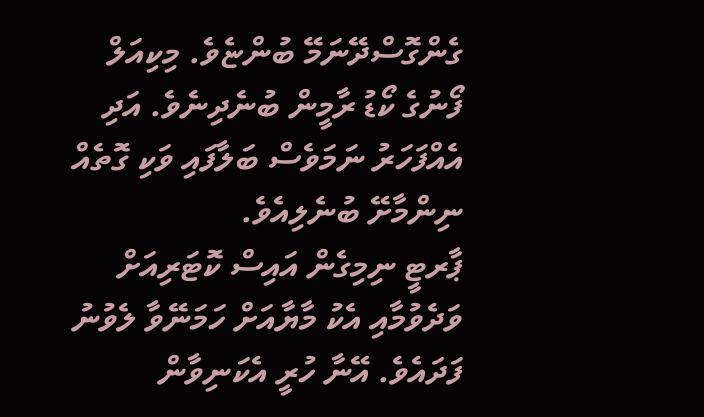ގެންގޮސްދޭނަމޭ ބުންޏެވެ. މިކިއަލް ފޯނުގެ ކޯޑު ރާމީން ބުނެދިނެވެ. އަދި އެއްފަހަރު ނަމަވެސް ބަލާފައި ވަކި ގޮތެއް ނިންމާށޭ ބުނެލިއެވެ.
ޕާރޓީ ނިމިގެން އައިސް ކޮޓަރިއަށް ވަދެވުމާއި އެކު މާޔާއަށް ހަމަނޭވާ ލެވުނު ފަދައެވެ. އޭނާ ހުރީ އެކަނިވާން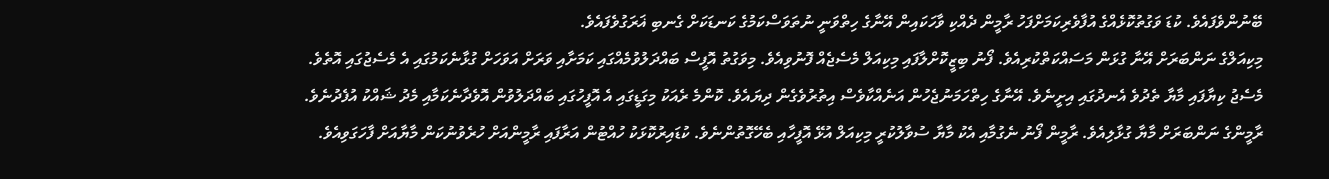ބޭނުންވެފައެވެ. ކުޑަ ވަގުތުކޮޅެއްގެ އުފާވެރިކަމަށްފަހު ރާމީން ދެއްކި ވާހަކައިން އޭނާގެ ހިތްވަނީ ނުތަވަސްކަމުގެ ކަނޑަކަށް ގެނބި ޣަރަގުވެފައެވެ.
މިކިއަލްގެ ނަންބަރަށް އޭނާ ގުޅަން މަސައްކަތްކުރިއެވެ. ފޯނު ބިޒީކޮށްލާފައި މިކިއަލް މެސެޖެއް ފޮނުވިއެވެ. މިވަގުތު އޮފީސް ބައްދަލުވުމެއްގައި ކަމަށާއި ވަރަށް އަވަހަށް ގުޅާނެކަމުގައި އެ މެސެޖުގައި އޮތެވެ. މެސެޖު ކިޔާފައި މާޔާ ތެދުވެ އެނދުގައި އިށީނެވެ. އޭނާގެ ހިތްހަމަނުޖެހުން އަނެއްކާވެސް އިތުރުވެގެން ދިޔައެވެ. ކޮންމެ ރެއަކު މިގަޑީގައި އެ އޮފީހުގައި ބައްދަލުވުން އޮވެދާނެކަމާއި މެދު ޝައްކު އުފެދުނެވެ.
ރާމީންގެ ނަންބަރަށް މާޔާ ގުޅާލިއެވެ. ރާމީން ފޯނު ނެގުމާއި އެކު މާޔާ ސުވާލުކުރީ މިކިއަލް އުޅޭ އޮފީހާއި ބެހޭގޮތުންނެވެ. ކުޑައިރުކޮޅަކު ހުއްޓުން އަރާފައި ރާމީންއަށް ހުރެވުނުކަން މާޔާއަށް ފާހަގަވިއެވެ.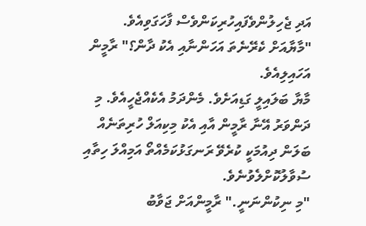އަދި ޖެހިލުންވެފައިހުރިކަންވެސް ފާހަގަވިއެވެ.
"މާޔާއަށް ކެރޭނެތަ އަހަންނާއި އެކު ދާން؟" ރާމީން އަހައިލިއެވެ.
މާޔާ ބަލައިލީ ގަޑިއަށެވެ. މެންދަމު އެކެއްޖެހީއެވެ. މި ދަންވަރު އޭނާ ރާމީން އާއި އެކު މިކިއަލް ހުރިތަނެއް ބަލަން ދިއުމަކީ ކުރެވޭ ރަނގަޅުކަމެއްތޯ އަމިއްލަ ހިތާއި ސުވާލުކޮށްލެވުނެވެ.
"މި ނިކުންނަނީ." ރާމީންއަށް ޖަވާބު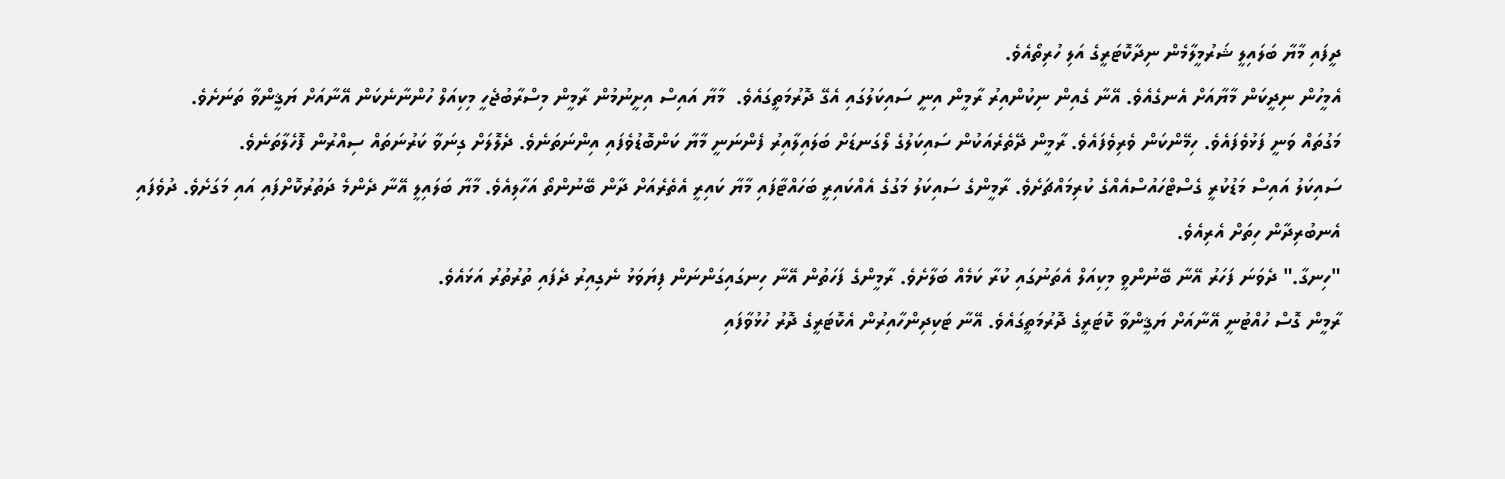ދީފައި މާޔާ ބަލައިލީ ޝަރުމީލާމެން ނިދާކޮޓަރީގެ އަލި ހުރިތޯއެވެ.
އެމީހުން ނިދީކަން މާޔާއަށް އެނގެއެވެ. އޭނާ ގެއިން ނިކުންއިރު ރާމީން އިނީ ސައިކަލުގައި އެގޭ ދޮރުމަތީގައެވެ.  މާޔާ އައިސް އިށީނުމުން ރާމީން މިސްރާބުޖެހީ މިކިއަލް ހުންނާނެކަން އޭނާއަށް ޔަޤީންވާ ތަނަށެވެ.
މަގުތައް ވަނީ ފަޅުވެފައެވެ. ހިމޭންކަން ވެރިވެފައެވެ. ރާމީން ދޭތެރެއަކުން ސައިކަލުގެ ލޯގަނޑަށް ބަލައިލާއިރު ފެންނަނީ މާޔާ ކަންބޮޑުވެފައި އިންނަތަނެވެ. ދެލޮލަށް ގިނަވާ ކަރުނަތައް ސިއްރުން ފޮހެލާތަނެވެ.
ސައިކަލު އައިސް މަޑުކުރީ ގެސްޓްހައުސްއެއްގެ ކުރިމައްޗަށެވެ. ރާމީންގެ ސައިކަލު މަގުގެ އެއްކައިރީ ބަހައްޓާފައި މާޔާ ކައިރީ އެތެރެއަށް ދާން ބޭނުންތޯ އަހާލިއެވެ. މާޔާ ބަލައިލީ އޭނާ ދެންމެ ދަތުރުކޮށްފައި އައި މަގަށެވެ. ދުވެފައި އެނބުރިދާން ހިތަށް އެރިއެވެ.
"ހިނގާ." ދެވަނަ ފަހަރު އޭނާ ބޭނުންވީ މިކިއަލް އެތަނުގައި ކުރާ ކަމެއް ބަލާށެވެ. ރާމީންގެ ފަހަތުން އޭނާ ހިނގައިގަންނަން ފިޔަވަޅު ނެގިއިރު ދެފައި ތުރުތުރު އަޅައެވެ.
ރާމީން ގޮސް ހުއްޓުނީ އޭނާއަށް ޔަޤީންވާ ކޮޓަރީގެ ދޮރުމަތީގައެވެ. އޭނާ ޓަކިދިންހާއިރުން އެކޮޓަރީގެ ދޮރު ހުޅުވާފައި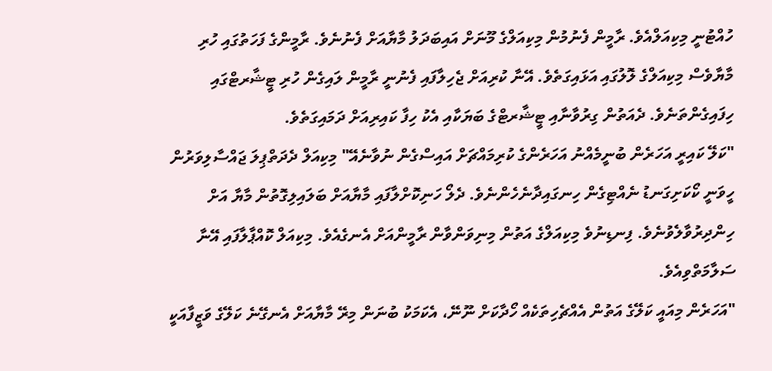ހުއްޓުނީ މިކިއަލްއެވެ. ރާމީން ފެނުމުން މިކިއަލްގެ މޫނަށް އައިބަދަލު މާޔާއަށް ފެނުނެވެ. ރާމީންގެ ފަހަތުގައި ހުރި މާޔާވެސް މިކިއަލްގެ ލޮލުގައި އަޅައިގަތެވެ. އޭނާ ކުރިއަށް ޖެހިލާފައި ފެނުނީ ރާމީން ލައިގެން ހުރި ޓީޝާރޓްގައި ހިފައިގެންތަނެވެ. ދެއަތުން ގިރުވާނާއި ޓީޝާރޓްގެ ބަޔަކާއި އެކު ހިފާ ކައިރިއަށް ދަމައިގަތެވެ.
"ކަލޭ ކައިރީ އަހަރެން ބުނީމެއްނު އަހަރެންގެ ކުރިމައްޗަށް އައިސްގެން ނުވާނެއޭ" މިކިއަލް ދެދަތްޕިލަ ޖައްސާލިވަރުން ހީވަނީ ކޯކަށިގަނޑު ނެއްޓިގެން ހިނގައިދާނެހެންނެވެ. ދެލޯ ހަނިކޮށްލާފައި މާޔާއަށް ބަލައިލިގޮތުން މާޔާ އަށް ހިންދިރުވާލެވުނެވެ. ފިނޑިނުވެ މިކިއަލްގެ އަތުން މިނިވަންވާން ރާމީންއަށް އެނގެއެވެ. މިކިއަލް ކޮއްޕާލާފައި އޭނާ ސަލާމަތްވިއެވެ.
"އަހަރެން މިއައީ ކަލޭގެ އަތުން އެއްޗެހިތަކެއް ހޯދާކަށް ނޫނޭ، އެކަމަކު ބުނަން މިރޭ މާޔާއަށް އެނގޭނެ ކަލޭގެ ވަޒީފާއަކީ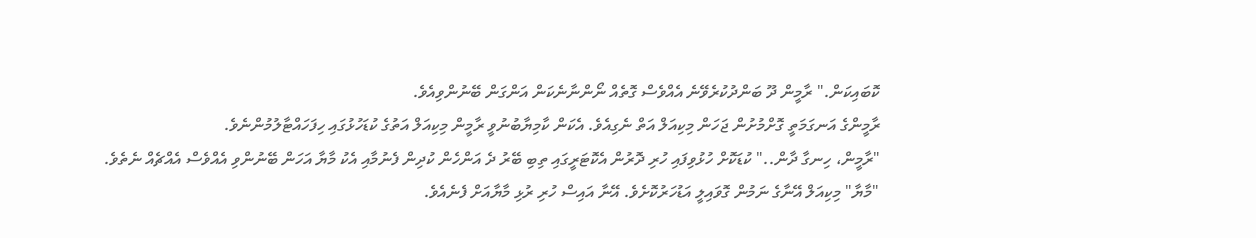ކޮބައިކަން." ރާމީން ދޫ ބަންދުކުރެވޭނެ އެއްވެސް ގޮތެއް ނޯންނާނެކަން އަންގަން ބޭނުންވިއެވެ.
ރާމީންގެ އަނގަމަތީ ގޮށްމުށުން ޖަހަން މިކިއަލް އަތް ނެގިއެވެ. އެކަން ކާމިޔާބުނުވީ ރާމީން މިކިއަލް އަތުގެ ކުޑަހުޅުގައި ހިފަހައްޓާލުމުންނެވެ.
"ރާމީން، ހިނގާ ދާން.." ކުޑަކޮށް ހުޅުވިފައި ހުރި ދޮރުން އެކޮޓަރީގައި ތިބި ބޭރު ދެ އަންހެން ކުދިން ފެނުމާއި އެކު މާޔާ އަހަން ބޭނުންވި އެއްވެސް އެއްޗެއް ނެތެވެ.
"މާޔާ" މިކިއަލް އޭނާގެ ނަމުން ގޮވައިލީ އަޑުހަރުކޮށެވެ. އޭނާ އައިސް ހުރި ރުޅި މާޔާއަށް ފެނެއެވެ.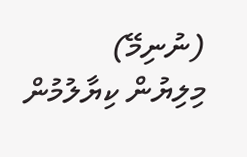(ނުނިމޭ)
މިލިޔުން ކިޔާލުމުން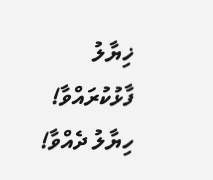ޚިޔާލު ފާޅުކުރައްވާ!
ހިޔާލު ދެއްވާ!